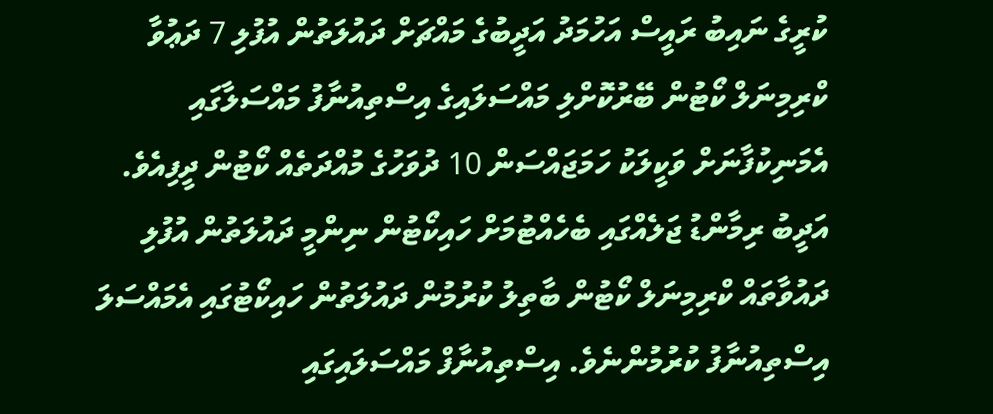ކުރީގެ ނައިބު ރައީސް އަހުމަދު އަދީބުގެ މައްޗަށް ދައުލަތުން އުފުލި 7 ދަޢުވާ ކްރިމިނަލް ކޯޓުން ބޭރުކޮށްލި މައްސަލައިގެ އިސްތިއުނާފު މައްސަލާގައި އެމަނިކުފާނަށް ވަކީލަކު ހަމަޖައްސަން 10 ދުވަހުގެ މުއްދަތެއް ކޯޓުން ދީފިއެވެ.
އަދީބު ރިމާންޑު ޖަލެއްގައި ބެހެއްޓުމަށް ހައިކޯޓުން ނިންމީ ދައުލަތުން އުފުލި ދައުވާތައް ކްރިމިނަލް ކޯޓުން ބާތިލު ކުރުމުން ދައުލަތުން ހައިކޯޓުގައި އެމައްސަލަ އިސްތިއުނާފު ކުރުމުންނެވެ. އިސްތިއުނާފް މައްސަލައިގައި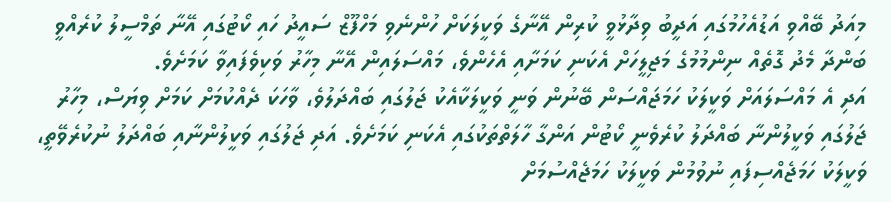މިއަދު ބޭއްވި އަޑުއެހުމުގައި އަދީބު ވިދާޅުވީ ކުރިން އޭނާގެ ވަކީލަކަށް ހުންނެވި މަހްފޫޒް ސައީދު ހައި ކޯޓުގައި އޭނާ ތަމްސީލު ކުރެއްވީ ބަންދާ މެދު ގޮތެއް ނިންމުމުގެ މަޖިލީހަށް އެކަނި ކަމަށާއި އެހެންވެ، މައްސަލައިން އޭނާ މިހާރު ވަކިވެފައިވާ ކަމަށެވެ.
އަދި އެ މައްސަލައަށް ވަކީލަކު ހަމަޖައްސަން ބޭނުން ވަނީ ވަކީލަކާއެކު ޖަލުގައި ބައްދަލުވެ، ވާހަކަ ދެއްކުމަށް ކަމަށް ވިޔަސް، މިހާރު ޖަލުގައި ވަކީލުންނާ ބައްދަލު ކުރެވެނީ ކޯޓުން އަންގާ ހާލަތްތަކުގައި އެކަނި ކަމަށެވެ. އަދި ޖަލުގައި ވަކީލުންނާއި ބައްދަލު ނުކުރެވޭތީ، ވަކީލަކު ހަމަޖެއްސިފައި ނުވުމުން ވަކީލަކު ހަމަޖެއްސުމަށް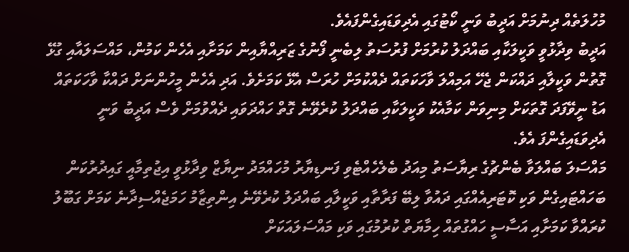މުހުލަތެއް ދިނުމަށް އަދީބު ވަނީ ކޯޓުގައި އެދިވަޑައިގެންފައެވެ.
އަދީބު ވިދާޅުވީ ވަކީލަކާއި ބައްދަލު ކުރުމަށް ފުރުސަތު ލިބެނީ ފޯނުގެ ޒަރިއްޔާއިން ކަމަށާއި އެހެން ކަމުން، މައްސަލައާއި ގުޅޭ ގޮތުން ވަކީލާއި ދައްކަން ޖެހޭ އަމިއްލަ ވާހަކަތައް ދެއްކުމަށް ހުރަސް އެޅޭ ކަމަށެވެ. އަދި އެހެން މީހުންނަށް ދައްކާ ވާހަކަތައް އަޑު ނީވޭފަދަ ގޮތަކަށް މިނިވަން ކަމާއެކު ވަކީލަކާއި ބައްދަލު ކުރެވޭނެ ގޮތް ހައްދަވައި ދެއްވުމަށް ވެސް އަދީބު ވަނީ އެދިވަޑައިގެންފަ އެވެ.
މައްސަލަ ބައްލަވާ ބެންޗުގެ ރިޔާސަތު މިއަދު ބެލެހެއްޓެވި ފަނޑިޔާރު މުހައްމަދު ނިޔާޒް ވިދާޅުވީ އިޖުތިމާއީ ގައިދުރުކަން ބަހައްޓައިގެން ވަކި ކޮޓަރިއެއްގައި ދައުވާ ލިބޭ ފަރާތާއި ވަކީލާއި ބައްދަލު ކުރެވޭނެ އިންތިޒާމު ހަމަޖެއްސިދާނެ ކަމަށް ގަބޫލު ކުރައްވާ ކަމަށާއި އަސާސީ ހައްގުތައް ހިމާޔަތް ކުރުމުގައި ވަކި މައްސަލައަކަށް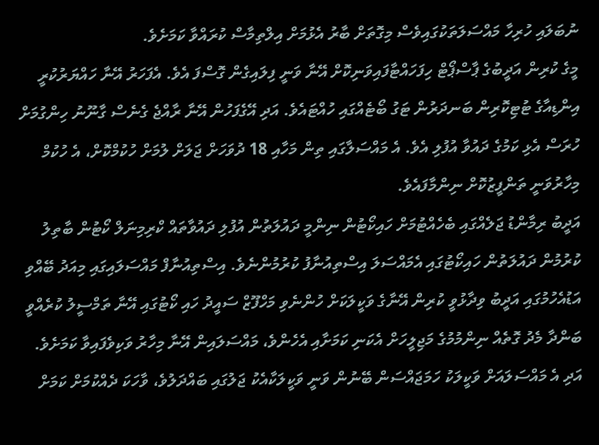ނުބަލައި ހުރިހާ މައްސަލަތަކުގައިވެސް މިގޮތަށް ބާރު އެޅުމަށް އިލްތިމާސް ކުރައްވާ ކަމަށެވެ.
މީގެ ކުރިން އަދީބުގެ ޕާސްޕޯޓް ހިފަހައްޓާފައިވަނިކޮށް އޭނާ ވަނީ ފިލައިގެން ގޮސްފަ އެވެ. އެފަހަރު އޭނާ ހައްޔަރުކުރީ އިންޑިއާގެ ޓުޓިކޮރިން ބަނދަރުން ޓަގު ބޯޓެއްގައި ހުއްޓައެވެ. އަދި އޭގެފަހުން އޭނާ ރާއްޖެ ގެނެސް ގާނޫނު ހިންގުމަށް ހުރަސް އެޅި ކަމުގެ ދައުވާ އުފުލި އެވެ. އެ މައްސަލާގައި ތިން މަހާއި 18 ދުވަހަށް ޖަލަށް ލުމަށް ހުކުމްކޮށް، އެ ހުކުމް މިހާރުވަނީ ތަންފީޒުކޮށް ނިންމާފައެވެ.
އަދީބު ރިމާންޑު ޖަލެއްގައި ބެހެއްޓުމަށް ހައިކޯޓުން ނިންމީ ދައުލަތުން އުފުލި ދައުވާތައް ކްރިމިނަލް ކޯޓުން ބާތިލު ކުރުމުން ދައުލަތުން ހައިކޯޓުގައި އެމައްސަލަ އިސްތިއުނާފު ކުރުމުންނެވެ. އިސްތިއުނާފް މައްސަލައިގައި މިއަދު ބޭއްވި އަޑުއެހުމުގައި އަދީބު ވިދާޅުވީ ކުރިން އޭނާގެ ވަކީލަކަށް ހުންނެވި މަހްފޫޒް ސައީދު ހައި ކޯޓުގައި އޭނާ ތަމްސީލު ކުރެއްވީ ބަންދާ މެދު ގޮތެއް ނިންމުމުގެ މަޖިލީހަށް އެކަނި ކަމަށާއި އެހެންވެ، މައްސަލައިން އޭނާ މިހާރު ވަކިވެފައިވާ ކަމަށެވެ.
އަދި އެ މައްސަލައަށް ވަކީލަކު ހަމަޖައްސަން ބޭނުން ވަނީ ވަކީލަކާއެކު ޖަލުގައި ބައްދަލުވެ، ވާހަކަ ދެއްކުމަށް ކަމަށް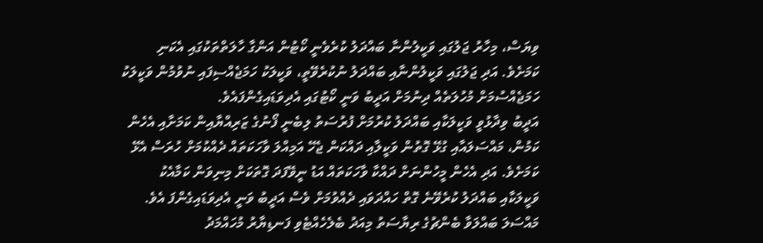ވިޔަސް، މިހާރު ޖަލުގައި ވަކީލުންނާ ބައްދަލު ކުރެވެނީ ކޯޓުން އަންގާ ހާލަތްތަކުގައި އެކަނި ކަމަށެވެ. އަދި ޖަލުގައި ވަކީލުންނާއި ބައްދަލު ނުކުރެވޭތީ، ވަކީލަކު ހަމަޖެއްސިފައި ނުވުމުން ވަކީލަކު ހަމަޖެއްސުމަށް މުހުލަތެއް ދިނުމަށް އަދީބު ވަނީ ކޯޓުގައި އެދިވަޑައިގެންފައެވެ.
އަދީބު ވިދާޅުވީ ވަކީލަކާއި ބައްދަލު ކުރުމަށް ފުރުސަތު ލިބެނީ ފޯނުގެ ޒަރިއްޔާއިން ކަމަށާއި އެހެން ކަމުން، މައްސަލައާއި ގުޅޭ ގޮތުން ވަކީލާއި ދައްކަން ޖެހޭ އަމިއްލަ ވާހަކަތައް ދެއްކުމަށް ހުރަސް އެޅޭ ކަމަށެވެ. އަދި އެހެން މީހުންނަށް ދައްކާ ވާހަކަތައް އަޑު ނީވޭފަދަ ގޮތަކަށް މިނިވަން ކަމާއެކު ވަކީލަކާއި ބައްދަލު ކުރެވޭނެ ގޮތް ހައްދަވައި ދެއްވުމަށް ވެސް އަދީބު ވަނީ އެދިވަޑައިގެންފަ އެވެ.
މައްސަލަ ބައްލަވާ ބެންޗުގެ ރިޔާސަތު މިއަދު ބެލެހެއްޓެވި ފަނޑިޔާރު މުހައްމަދު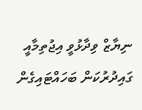ނިޔާޒް ވިދާޅުވީ އިޖުތިމާއީ ގައިދުރުކަން ބަހައްޓައިގެން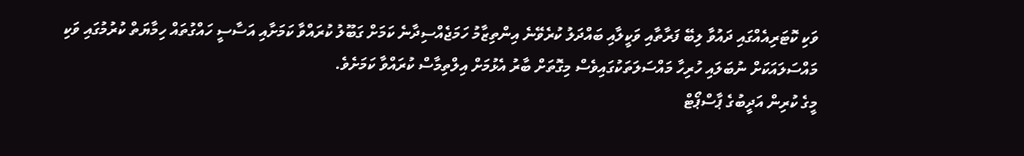ވަކި ކޮޓަރިއެއްގައި ދައުވާ ލިބޭ ފަރާތާއި ވަކީލާއި ބައްދަލު ކުރެވޭނެ އިންތިޒާމު ހަމަޖެއްސިދާނެ ކަމަށް ގަބޫލު ކުރައްވާ ކަމަށާއި އަސާސީ ހައްގުތައް ހިމާޔަތް ކުރުމުގައި ވަކި މައްސަލައަކަށް ނުބަލައި ހުރިހާ މައްސަލަތަކުގައިވެސް މިގޮތަށް ބާރު އެޅުމަށް އިލްތިމާސް ކުރައްވާ ކަމަށެވެ.
މީގެ ކުރިން އަދީބުގެ ޕާސްޕޯޓް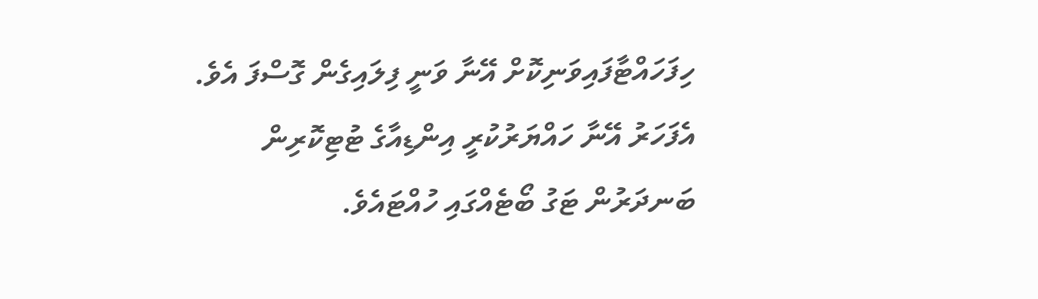ހިފަހައްޓާފައިވަނިކޮށް އޭނާ ވަނީ ފިލައިގެން ގޮސްފަ އެވެ. އެފަހަރު އޭނާ ހައްޔަރުކުރީ އިންޑިއާގެ ޓުޓިކޮރިން ބަނދަރުން ޓަގު ބޯޓެއްގައި ހުއްޓައެވެ.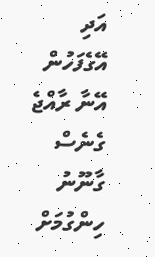އަދި އޭގެފަހުން އޭނާ ރާއްޖެ ގެނެސް ގާނޫނު ހިންގުމަށް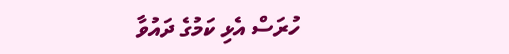ހުރަސް އެޅި ކަމުގެ ދައުވާ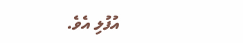އުފުލި އެވެ.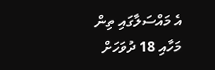އެ މައްސަލާގައި ތިން މަހާއި 18 ދުވަހަށް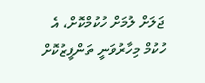ޖަލަށް ލުމަށް ހުކުމްކޮށް، އެ ހުކުމް މިހާރުވަނީ ތަންފީޒުކޮށް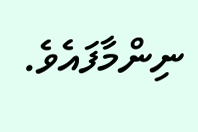ނިންމާފައެވެ.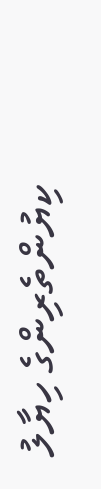ކިޔުންތެރިންގެ ހިޔާލު